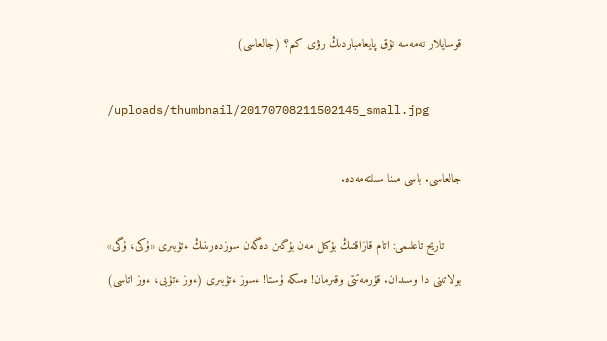قوسايلار نەمەسە نۇق پايعامباردىڭ رۋى كىم؟ (جالعاسى)

/uploads/thumbnail/20170708211502145_small.jpg

جالعاسى. باسى مىنا سىلتەمەدە.

     تاريح تاعلىمى: اتام قازاقتىڭ بۇكىل مەن بۇگىن دەگەن سوزدەرىنىڭ ءتۇبىرى «ۇكى، ۇگى» بولاتىنى دا وسىدان. قۇرمەتتى وقىرمان! ەسكە ۇستا! ءسوز ءتۇبىرى (ءوز ءتۇبى، ءوز اتاسى)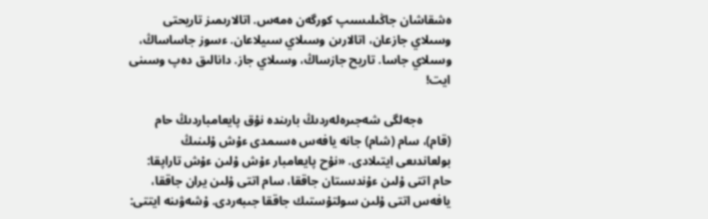ەشقاشان جاڭىلىسىپ كورگەن ەمەس. اتالارىمىز تاريحتى وسىلاي جازعان، اتالارىن وسىلاي سىيلاعان. ءسوز جاساساڭ، وسىلاي جاسا. تاريح جازساڭ، وسىلاي جاز. دانالىق دەپ وسىنى ايت!

         ەجەلگى شەجىرەلەردىڭ بارىندە نۇق پايعامباردىڭ حام (قام)، سام (شام) جانە يافەس ەسىمدى ءۇش ۇلىنىڭ بولعاندىعى ايتىلادى. «نۇح پايعامبار ءۇش ۇلىن ءۇش تاراپقا: حام اتتى ۇلىن ءۇندىستان جاققا، سام اتتى ۇلىن يران جاققا، يافەس اتتى ۇلىن سولتۇستىك جاققا جىبەردى. ۇشەۋىنە ايتتى: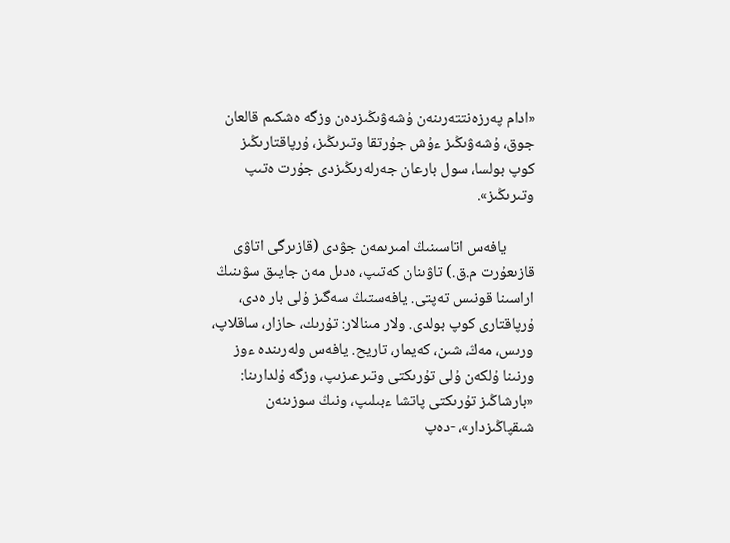«ادام پەرزەنتتەرىنەن ۇشەۋىڭىزدەن وزگە ەشكىم قالعان جوق، ۇشەۋىڭىز ءۇش جۇرتقا وتىرىڭىز، ۇرپاقتارىڭىز كوپ بولسا، سول بارعان جەرلەرىڭىزدى جۇرت ەتىپ وتىرىڭىز».

        يافەس اتاسىنىڭ امىرىمەن جۋدى (قازىرگى اتاۋى قازىعۇرت م.ق.) تاۋىنان كەتىپ، ەدىل مەن جايىق سۋىنىڭ اراسىنا قونىس تەپتى. يافەستىڭ سەگىز ۇلى بار ەدى، ۇرپاقتارى كوپ بولدى. ولار مىنالار: تۇرىك، حازار، ساقلاپ، ورىس، مەڭ، شىن، كەيمار، تاريح. يافەس ولەرىندە ءوز ورنىنا ۇلكەن ۇلى تۇرىكتى وتىرعىزىپ، وزگە ۇلدارىنا: «بارشاڭىز تۇرىكتى پاتشا ءبىلىپ، ونىڭ سوزىنەن شىقپاڭىزدار»، -دەپ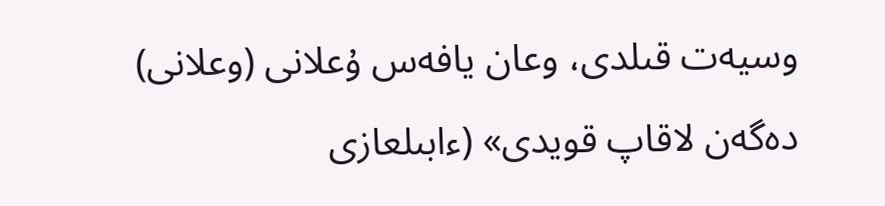وسيەت قىلدى، وعان يافەس ۇعلانى (وعلانى) دەگەن لاقاپ قويدى» (ءابىلعازى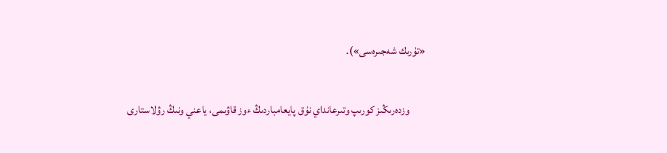«تۇرىك شەجىرەسى»).

        وزدەرىڭىز كورىپ وتىرعانداي نۇق پايعامباردىڭ ءوز قاۋىمى، ياعني ونىڭ رۋلاستارى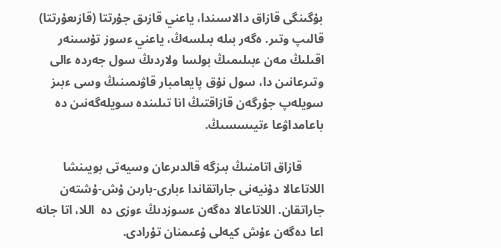بۇگىنگى قازاق دالاسىندا، ياعني قازىق جۇرتتا (قازىعۇرتتا) قالىپ وتىر. ەگەر بىلە بىلسەڭ، ياعني ءسوز تۇسىنەر اقىلىڭ مەن ءبىلىمىڭ بولسا ولاردىڭ سول جەردە ءالى وتىرعانىن دا، سول نۇق پايعامبار قاۋىمىنىڭ وسى ءبىز سويلەپ جۇرگەن قازاقتىڭ انا تىلىندە سويلەگەنىن دە باعامداۋعا ءتيىسسىڭ.

       قازاق اتامنىڭ بىزگە قالدىرعان وسيەتى بويىنشا اللاتاعالا دۇنيەنى جاراتقاندا ءبارى-بارىن ۇش-ۇشتەن جاراتقان. اللاتاعالا دەگەن ءسوزدىڭ ءوزى دە  اللا، اتا جانە اعا دەگەن ءۇش كيەلى ۇعىمنان تۇرادى.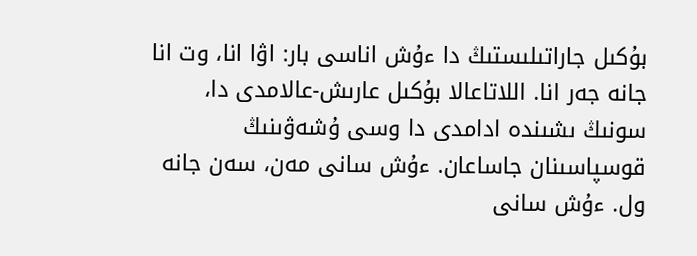بۇكىل جاراتىلىستىڭ دا ءۇش اناسى بار: اۋا انا، وت انا جانە جەر انا. اللاتاعالا بۇكىل عارىش-عالامدى دا، سونىڭ ىشىندە ادامدى دا وسى ۇشەۋىنىڭ قوسپاسىنان جاساعان. ءۇش سانى مەن، سەن جانە ول. ءۇش سانى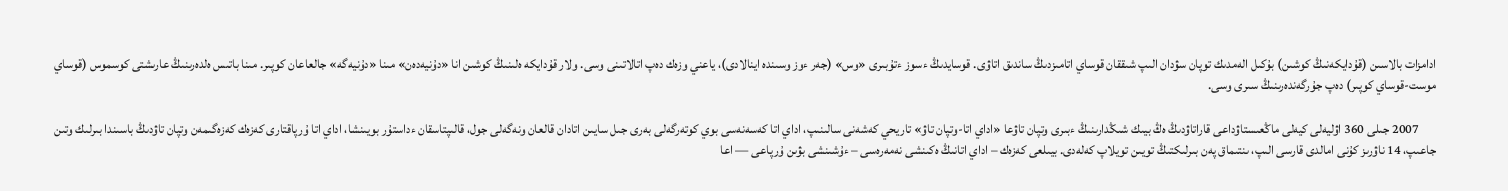ادامزات بالاسىن (قۇدايكەنىڭ كوشىن) بۇكىل الەمدىك توپان سۋدان الىپ شىققان قوساي اتامىزدىڭ ساندىق اتاۋى. قوسايدىڭ ءسوز ءتۇبىرى «وس» (جەر ءوز وسىندە اينالادى)، ياعني وزەك دەپ اتالاتىنى وسى. ولار قۇدايكە ەلىنىڭ كوشىن انا «دۇنيەدەن» مىنا «دۇنيەگە» جالعاعان كوپىر. مىنا باتىس ەلدەرىنىڭ عارىشتى كوسموس (قوساي موست-قوساي كوپىر) دەپ جۇرگەندەرىنىڭ سىرى وسى.

       2007 جىلى 360 اۋليەلى كيەلى ماڭعىستاۋداعى قاراتاۋدىڭ ەڭ بيىك شىڭدارىنىڭ ءبىرى وتپان تاۋعا «اداي اتا-وتپان تاۋ» تاريحي كەشەنى سالىنىپ، اداي اتا كەسەنەسى بوي كوتەرگەلى بەرى جىل سايىن اتادان قالعان ونەگەلى جول، قالىپتاسقان ءداستۇر بويىنشا، اداي اتا ۇرپاقتارى كەزەك كەزەگىمەن وتپان تاۋدىڭ باسىندا بىرلىك وتىن جاعىپ، 14 ناۋرىز كۇنى امالدى قارسى الىپ، ىنتىماق پەن بىرلىكتىڭ تويىن تويلاپ كەلەدى. بيىلعى كەزەك – اداي اتانىڭ ەكىنشى نەمەرەسى – ءۇشىنشى بۋىن ۇرپاعى — اعا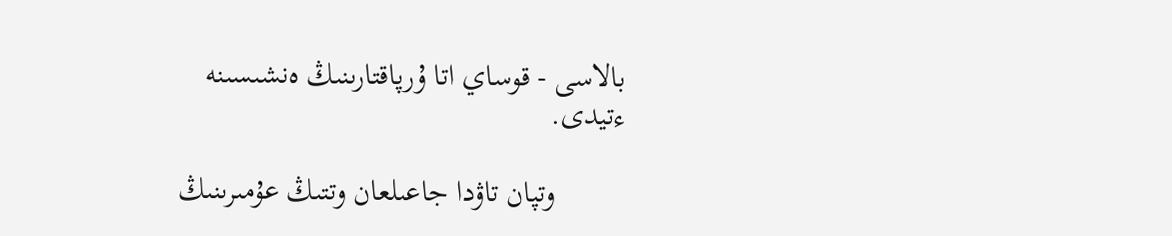بالاسى - قوساي اتا ۇرپاقتارىنىڭ ەنشىسىنە ءتيدى.

         وتپان تاۋدا جاعىلعان وتتىڭ عۇمىرىنىڭ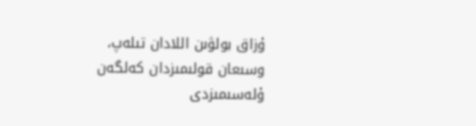ۇزاق بولۋىن اللادان تىلەپ، وسىعان قولىمىزدان كەلگەن ۇلەسىمىزدى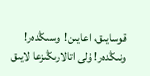قوسايىق، اعايىن!  وسىڭدەر! ونىڭدەر! ۇلى اتالارىڭىزعا لايىق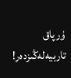ۇرپاق تاربيەلەڭىزدەر!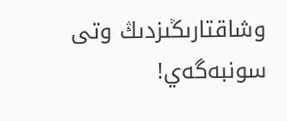وشاقتارىڭىزدىڭ وتى سونبەگەي!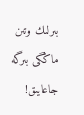بىرلىك وتىن ماڭگى بىرگە جاعايىق!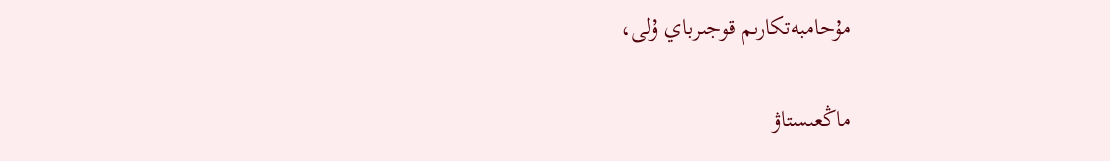مۇحامبەتكارىم قوجىرباي ۇلى،

ماڭعىستاۋ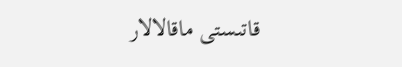قاتىستى ماقالالار